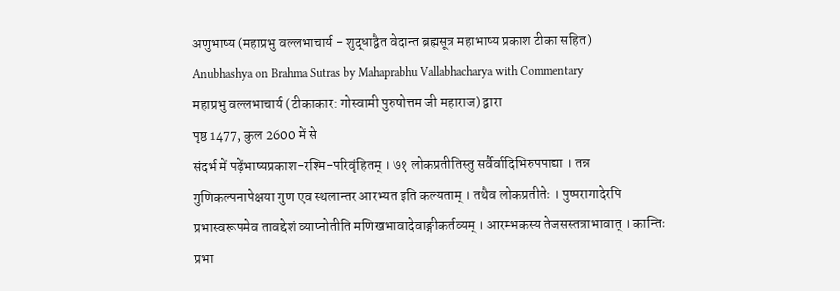अणुभाष्य (महाप्रभु वल्लभाचार्य - शुद्धाद्वैत वेदान्त ब्रह्मसूत्र महाभाष्य प्रकाश टीका सहित)
Anubhashya on Brahma Sutras by Mahaprabhu Vallabhacharya with Commentary
महाप्रभु वल्लभाचार्य (टीकाकार: गोस्वामी पुरुषोत्तम जी महाराज) द्वारा
पृष्ठ 1477, कुल 2600 में से
संदर्भ में पढ़ेंभाष्यप्रकाश-रश्मि-परिवृंहितम् । ७१ लोकप्रतीतिस्तु सर्वैर्वादिभिरुपपाद्या । तन्न गुणिकल्पनापेक्षया गुण एव स्थलान्तर आरभ्यत इति कल्यताम् । तथैव लोकप्रतीतेः । पुष्परागादेरपि प्रभास्वरूपमेव तावद्देशं व्याप्नोतीति मणिखभावादेवाङ्गीकर्तव्यम् । आरम्भकस्य तेजसस्तत्राभावात् । कान्तिः प्रभा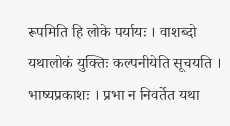रूपमिति हि लोके पर्यायः । वाशब्दो यथालोकं युक्तिः कल्पनीयेति सूचयति । भाष्यप्रकाशः । प्रभा न निवर्तेत यथा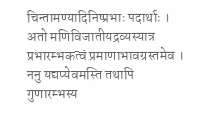चिन्तामण्यादिनिष्प्रभाः पदार्थाः । अतो मणिविजातीयद्रव्यस्यात्र प्रभारम्भकत्वं प्रमाणाभावग्रस्तमेव । ननु यद्यप्येवमस्ति तथापि गुणारम्भस्य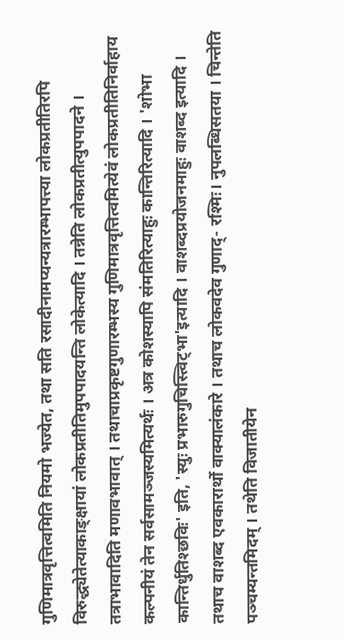गुणिमात्रवृत्तित्वमिति नियमो भज्येत, तथा सति रसादीनामप्यन्यत्रारम्भापत्त्या लोकप्रतीतिरपि विरुद्ध्येतेत्याकाङ्क्षायां लोकप्रतीतिमुपपादयन्ति लोकेत्यादि । तन्नेति लोकप्रतीत्युपपादने । तत्राभावादिति मणावभावात् । तथाचाप्रकृष्टगुणारम्भस्य गुणिमात्रवृत्तित्वमित्येवं लोकप्रतीतिनिर्वाहाय कल्पनीयं तेन सर्वसामञ्जस्यमित्यर्थः । अत्र कोशस्यापि संमतिरित्याहुः कान्तिरित्यादि । 'शोभा कान्तिर्धुतिश्छविः' इति, 'स्युः प्रभारुगुचिस्त्विट्भा'इत्यादि । वाशब्दप्रयोजनमाहुः वाशब्द इत्यादि । तथाच वाशब्द एवकारार्थो वाक्यालंकारे । तथाच लोकवदेव गुणाद्- रश्मिः। नुपलब्धिसतया । चिन्तेति पञ्चम्यन्तमिदम् । तथेति विजातीयेन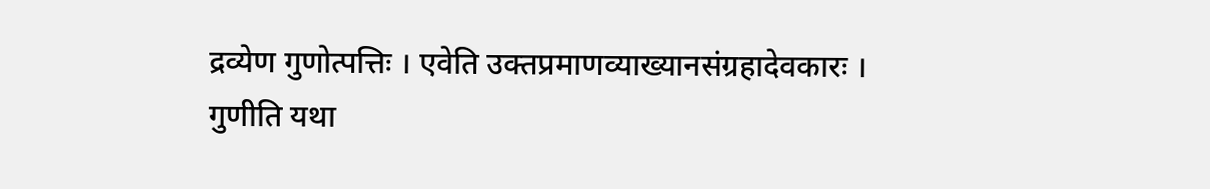द्रव्येण गुणोत्पत्तिः । एवेति उक्तप्रमाणव्याख्यानसंग्रहादेवकारः । गुणीति यथा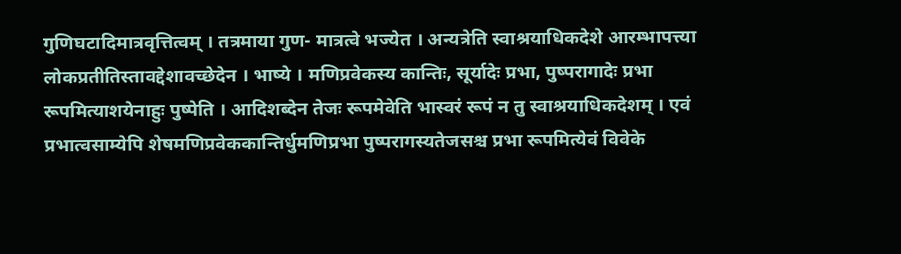गुणिघटादिमात्रवृत्तित्वम् । तत्रमाया गुण- मात्रत्वे भज्येत । अन्यत्रेति स्वाश्रयाधिकदेशे आरम्भापत्त्या लोकप्रतीतिस्तावद्देशावच्छेदेन । भाष्ये । मणिप्रवेकस्य कान्तिः, सूर्यादेः प्रभा, पुष्परागादेः प्रभा रूपमित्याशयेनाहुः पुष्पेति । आदिशब्देन तेजः रूपमेवेति भास्वरं रूपं न तु स्वाश्रयाधिकदेशम् । एवं प्रभात्वसाम्येपि शेषमणिप्रवेककान्तिर्धुमणिप्रभा पुष्परागस्यतेजसश्च प्रभा रूपमित्येवं विवेके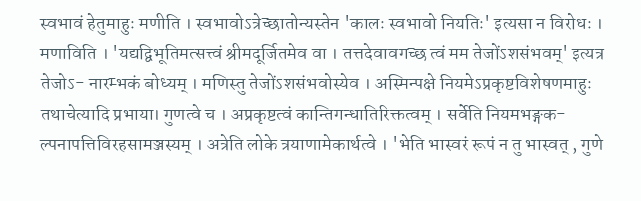स्वभावं हेतुमाहुः मणीति । स्वभावोऽत्रेच्छातोन्यस्तेन 'कालः स्वभावो नियतिः' इत्यसा न विरोधः । मणाविति । 'यद्यद्विभूतिमत्सत्त्वं श्रीमदूर्जितमेव वा । तत्तदेवावगच्छ त्वं मम तेजोंऽशसंभवम्' इत्यत्र तेजोऽ- नारम्भकं बोध्यम् । मणिस्तु तेजोंऽशसंभवोस्येव । अस्मिन्पक्षे नियमेऽप्रकृष्टविशेषणमाहुः तथाचेत्यादि प्रभाया। गुणत्वे च । अप्रकृष्टत्वं कान्तिगन्धातिरिक्तत्वम् । सर्वेति नियमभङ्गक- ल्पनापत्तिविरहसामञ्जस्यम् । अत्रेति लोके त्रयाणामेकार्थत्वे । 'भेति भास्वरं रूपं न तु भास्वत् , गुणे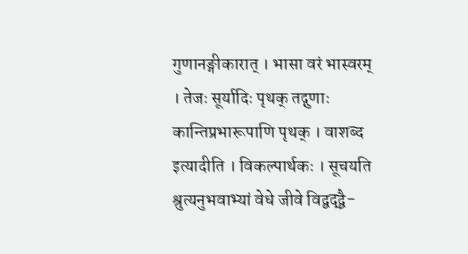गुणानङ्गीकारात् । भासा वरं भास्वरम् । तेजः सूर्यादिः पृथक् तद्गुणाः कान्तिप्रभारूपाणि पृथक् । वाशब्द इत्यादीति । विकल्पार्थकः । सूचयति श्रुत्यनुभवाभ्यां वेधे जीवे विद्वद्द्वै-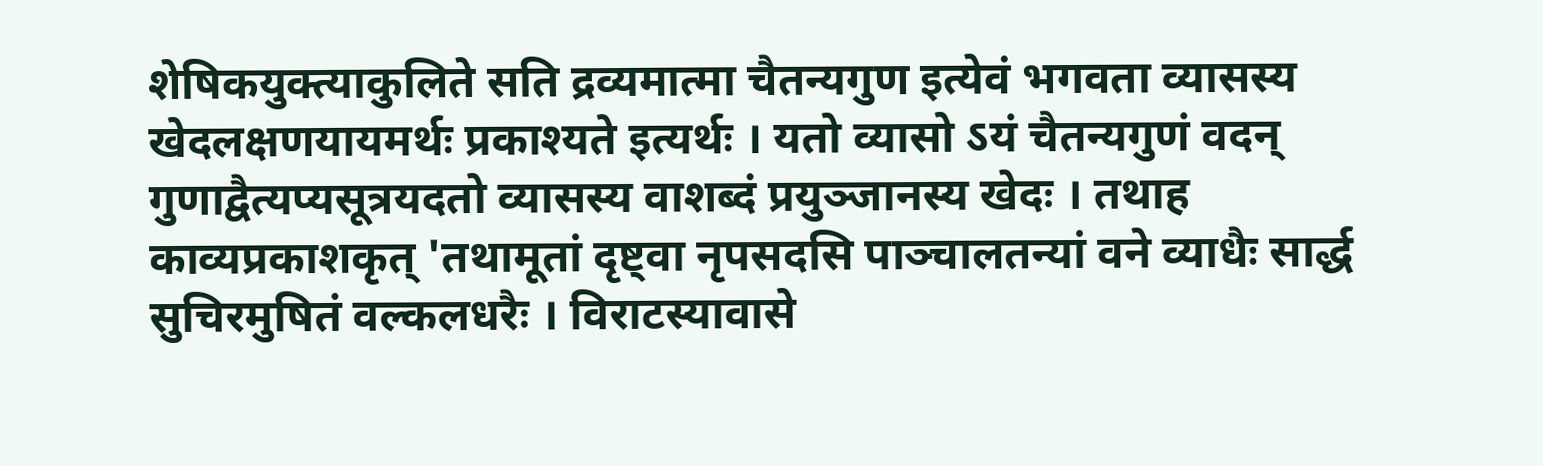शेषिकयुक्त्याकुलिते सति द्रव्यमात्मा चैतन्यगुण इत्येवं भगवता व्यासस्य खेदलक्षणयायमर्थः प्रकाश्यते इत्यर्थः । यतो व्यासो ऽयं चैतन्यगुणं वदन् गुणाद्वैत्यप्यसूत्रयदतो व्यासस्य वाशब्दं प्रयुञ्जानस्य खेदः । तथाह काव्यप्रकाशकृत् 'तथामूतां दृष्ट्वा नृपसदसि पाञ्चालतन्यां वने व्याधैः सार्द्ध सुचिरमुषितं वल्कलधरैः । विराटस्यावासे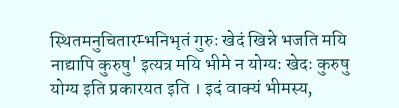स्थितमनुचितारम्भनिभृतं गुरुः खेदं खिन्ने भजति मयि नाद्यापि कुरुषु' इत्यत्र मयि भीमे न योग्यः खेदः कुरुषु योग्य इति प्रकारयत इति । इदं वाक्यं भीमस्य,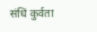संधिं कुर्वता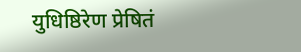युधिष्ठिरेण प्रेषितं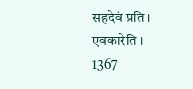सहदेवं प्रति । एवकारेति । 1367